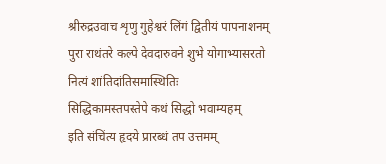श्रीरुद्रउवाच शृणु गुहेश्वरं लिंगं द्वितीयं पापनाशनम्
पुरा राथंतरे कल्पे देवदारुवने शुभे योगाभ्यासरतो नित्यं शांतिदांतिसमास्थितिः
सिद्धिकामस्तपस्तेपे कथं सिद्धो भवाम्यहम्
इति संचिंत्य हृदये प्रारब्धं तप उत्तमम्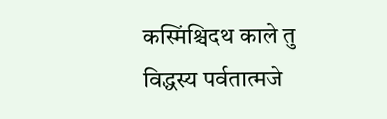कस्मिंश्चिदथ काले तु विद्धस्य पर्वतात्मजे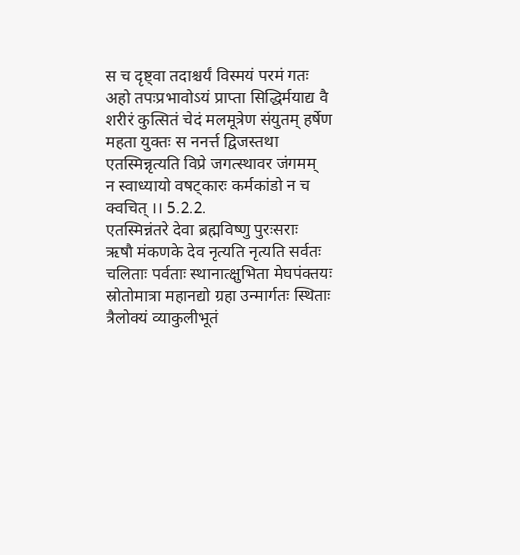स च दृष्ट्वा तदाश्चर्यं विस्मयं परमं गतः
अहो तपःप्रभावोऽयं प्राप्ता सिद्धिर्मयाद्य वै
शरीरं कुत्सितं चेदं मलमूत्रेण संयुतम् हर्षेण महता युक्तः स ननर्त्त द्विजस्तथा
एतस्मिन्नृत्यति विप्रे जगत्स्थावर जंगमम्
न स्वाध्यायो वषट्कारः कर्मकांडो न च क्वचित् ।। 5.2.2.
एतस्मिन्नंतरे देवा ब्रह्मविष्णु पुरःसराः
ऋषौ मंकणके देव नृत्यति नृत्यति सर्वतः
चलिताः पर्वताः स्थानात्क्षुभिता मेघपंक्तयः
स्रोतोमात्रा महानद्यो ग्रहा उन्मार्गतः स्थिताः
त्रैलोक्यं व्याकुलीभूतं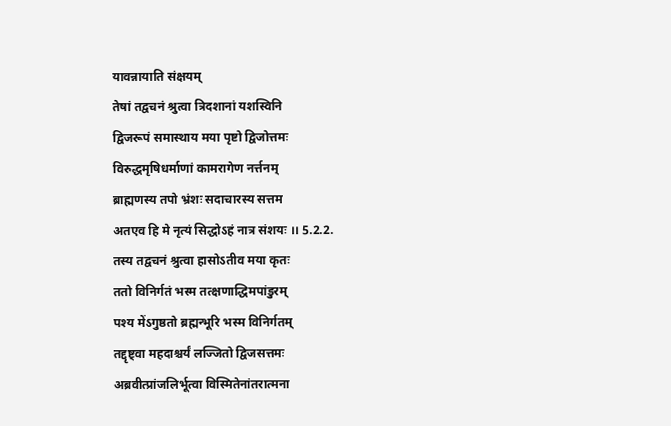यावन्नायाति संक्षयम्
तेषां तद्वचनं श्रुत्वा त्रिदशानां यशस्विनि
द्विजरूपं समास्थाय मया पृष्टो द्विजोत्तमः
विरुद्धमृषिधर्माणां कामरागेण नर्त्तनम्
ब्राह्मणस्य तपो भ्रंशः सदाचारस्य सत्तम
अतएव हि मे नृत्यं सिद्धोऽहं नात्र संशयः ।। 5.2.2.
तस्य तद्वचनं श्रुत्वा हासोऽतीव मया कृतः
ततो विनिर्गतं भस्म तत्क्षणाद्धिमपांडुरम्
पश्य मेंऽगुष्ठतो ब्रह्मन्भूरि भस्म विनिर्गतम्
तद्दृष्ट्वा महदाश्चर्यं लज्जितो द्विजसत्तमः
अब्रवीत्प्रांजलिर्भूत्वा विस्मितेनांतरात्मना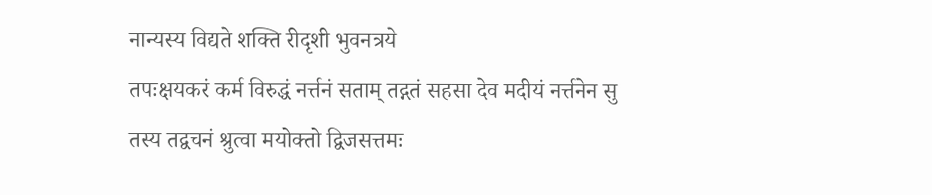नान्यस्य विद्यते शक्ति रीदृशी भुवनत्रये
तपःक्षयकरं कर्म विरुद्धं नर्त्तनं सताम् तद्गतं सहसा देव मदीयं नर्त्तनेन सु
तस्य तद्वचनं श्रुत्वा मयोक्तो द्विजसत्तमः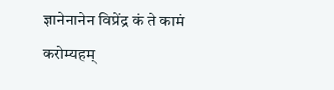ज्ञानेनानेन विप्रेंद्र कं ते कामं करोम्यहम्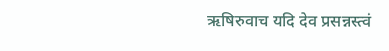ऋषिरुवाच यदि देव प्रसन्नस्त्वं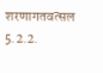शरणागतवत्सल 5.2.2.